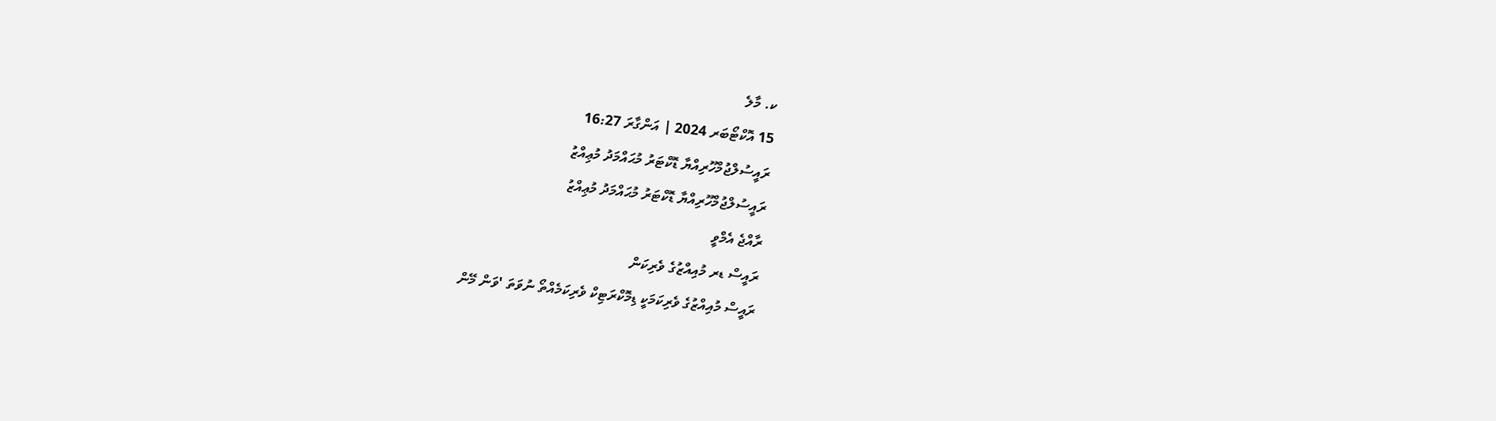ކ. މާލެ
15 އޮކްޓޯބަރ 2024 | އަންގާރަ 16:27
ރައީސުލްޖުމްހޫރިއްޔާ ޑޮކްޓަރު މުޙައްމަދު މުޢިއްޒު
ރައީސުލްޖުމްހޫރިއްޔާ ޑޮކްޓަރު މުޙައްމަދު މުޢިއްޒު
ރާއްޖެ އެމްވީ
ރައީސް ޑރ މުއިއްޒުގެ ވެރިކަން
ރައީސް މުއިއްޒުގެ ވެރިކަމަކީ ޑިމޮކްރަޓިކް ވެރިކަމެއްތޯ ނުވަތަ 'ވަން މޭން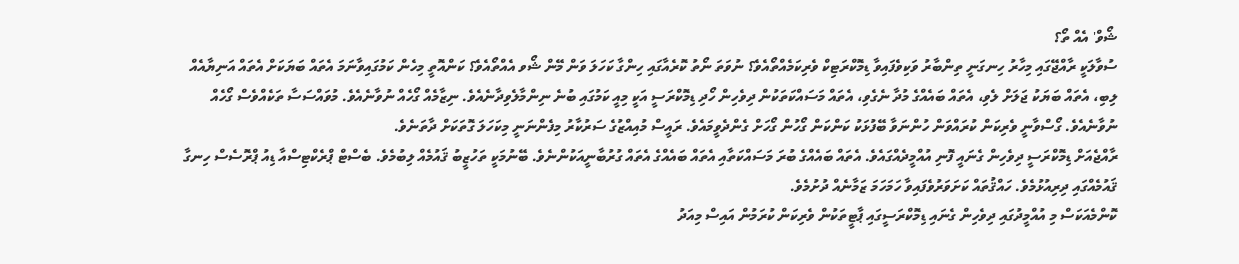ޝޯވް' އެއް ތޯ؟
ސުވާލަކީ ރާއްޖޭގައި މިހާރު ހިނގަނީ ތިންބާރު ވަކިވެފައިވާ ޑިމޮކްރަޓިކް ވެރިކަމެއްތޯއެވެ؟ ނުވަތަ ނޯތު ކޮރެއާގައި ހިންގާ ކަހަލަ ވަން މޭން ޝޯވ އެއްތޯއެވެ؟ ކަންއޮތީ މިހެން ކަމުގައިވާނަމަ އެތައް ބަޔަކަށް އެތައް އަނިޔާއެއް ލިބި، އެތައް ބަޔަކު ޖަލަށް ލެވި، އެތައް ބައެއްގެ މުދާ ނެގެވި، އެތައް މަސައްކަތަކުން ދިވެހިން ހޯދި ޑިމޮކްރަސީ އަކީ މިއީ ކަމުގައި ބުނެ ނިންމާލެވިދާނެއެވެ. ނިޒާމެއް ގޯހެއް ނުވާނެއެވެ. މުވައްސަސާ ތަކެއްވެސް ގޯހެއް ނުވާނެއެވެ. ގޯސްވާނީ ވެރިކަން ކުރައްވަން ހުންނަވާ ބޭފުޅަކު ކަންކަން ގޯހުން ގޯހަށް ގެންދެވީމައެވެ. ރައީސް މުއިއްޒުގެ ސަރުކާރު މިފެންނަނީ މިކަހަލަ ގޮތަކަށް ދާތަނެވެ.
ރާއްޖެއަށް ޑިމޮކްރަސީ ދިވެހިން ގެނައީ ފޮނި އުއްމީދެއްގައެވެ. އެތައް ބައެއްގެ ބުރަ މަސައްކަތާއި އެތައް ބައެއްގެ އެތައް ގުރުބާނީއަކުންނެވެ. ބޭނުމަކީ ތަހުޒީބު ޤައުމެއް ލިބުމެވެ. ބެސްޓް ޕްރެކްޓިސްއާ ޑިއު ޕްރޮސެސް ހިނގާ ޤައުމެއްގައި ދިރިއުޅުމެވެ. ހައްޤުތައް ކަށަވަރުވެފައިވާ ހަމަހަމަ ޒަމާނެއް ދުށުމެވެ.
ކޮންމެއަކަސް މި އުއްމީދުގައި ދިވެހިން ގެނައި ޑިމޮކްރަސީގައި ޕާޓީތަކުން ވެރިކަން ކުރަމުން އައިސް މިއަދު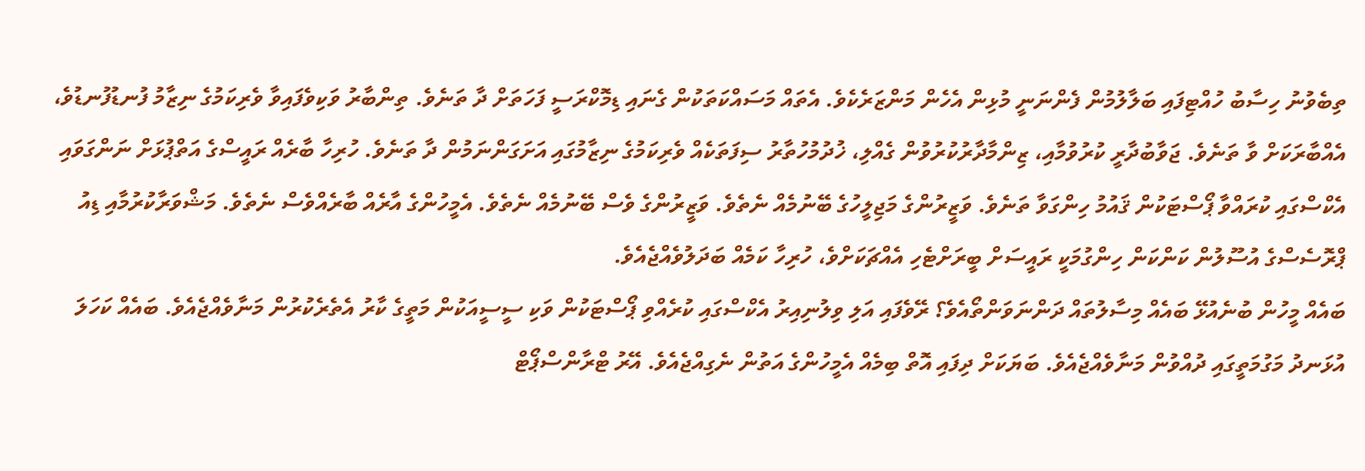ތިބެވުނު ހިސާބު ހުއްޓިފައި ބަލާލުމުން ފެންނަނީ މުޅިން އެހެން މަންޒަރެކެވެ. އެތައް މަސައްކަތަކުން ގެނައި ޑިމޮކްރަސީ ފަހަތަށް ދާ ތަނެވެ. ތިންބާރު ވަކިވެފައިވާ ވެރިކަމުގެ ނިޒާމު ފުނޑުފުނޑުވެ، އެއްބާރަކަށް ވާ ތަނެވެ. ޖަވާބުދާރީ ކުރުވުމާއި، ޒިންމާދާރުކުރުވުން ގެއްލި، ޚުދުމުހުތާރު ސިފަތަކެއް ވެރިކަމުގެ ނިޒާމުގައި އަށަގަންނަމުން ދާ ތަނެވެ. ހުރިހާ ބާރެއް ރައީސްގެ އަތްޕުޅަށް ނަންގަވައި އެކްސްގައި ކުރައްވާ ޕޯސްޓަކުން ޤައުމު ހިންގަވާ ތަނެވެ. ވަޒީރުންގެ މަޖިލީހުގެ ބޭނުމެއް ނެތެވެ. ވަޒީރުންގެ ވެސް ބޭނުމެއް ނެތެވެ. އެމީހުންގެ އާރެއް ބާރެއްވެސް ނެތެވެ. މަޝްވަރާކުރުމާއި ޑިއު ޕްރޮސެސްގެ އުސޫލުން ކަންކަން ހިންގުމަކީ ރައީސަށް ބީރަށްޓެހި އެއްޗަކަށްވެ، ހުރިހާ ކަމެއް ބަދަލުވެއްޖެއެވެ.
ބައެއް މީހުން ބުނެއުޅޭ ބައެއް މިސާލުތައް ދަންނަވަންތޯއެވެ؟ ރޭވެފައި އަލި ވިލުނިއިރު އެކްސްގައި ކުރެއްވި ޕޯސްޓަކުން ވަކި ސީސީއަކުން މަތީގެ ކާރު އެތެރެކުރުން މަނާވެއްޖެއެވެ. ބައެއް ކަހަލަ އުޅަނދު މަގުމަތީގައި ދުއްވުން މަނާވެއްޖެއެވެ. ބަޔަކަށް ދިފައި އޮތް ބިމެއް އެމީހުންގެ އަތުން ނެގިއްޖެއެވެ. އޭރު ޓްރާންސްޕޯޓް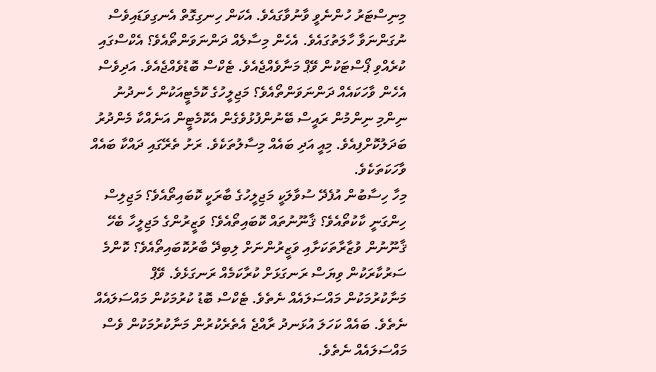މިނިސްޓަރު ހުންނެވީ ވާނުވާގައެވެ. އެކަން ހިނގިގޮތް އެނގިވަޑައިވެސް ނުގަންނަވާ ހާލަތުގައެވެ. އެހެން މިސާލެއް ދަންނަވަންތޯއެވެ؟ އެކްސްގައި ކުރެއްވި ޕޯސްޓަކުން ވޭޕް މަނާވެއްޖެއެވެ. ޓެކްސް ބޮޑުވެއްޖެއެވެ. އަދިވެސް އެހެން ވާހަކައެއް ދަންނަވަންތޯއެވެ؟ މަޖިލީހުގެ ކޮމެޓީއަކުން ހެނދުނު ނިންމި ނިންމުން ރައީސް ބޭނުންފުޅުވެގެން އެކޮމެޓީން އަނެއްކާ މެންދުރު ބަދަލުކޮށްފިއެވެ. މިއީ އަދި ބައެއް މިސާލުތަކެވެ. ރަށު ތެރޭގައި ދައްކާ ބައެއް ވާހަކަތަކެވެ.
މިހާ ހިސާބުން އުފެދޭ ސުވާލަކީ މަޖިލީހުގެ ބާރަކީ ކޮބައިތޯއެވެ؟ މަޖިލިސް ހިންގަނީ ކާކުތޯއެވެ؟ ޤާނޫނުތައް ކޮބައިތޯއެވެ؟ ވަޒީރުންގެ މަޖިލީހާ ބެހޭ ޤާނޫނުން ވުޒާރާތަކަށާއި ވަޒީރުންނަށް ލިބިދޭ ބާރުކޮބައިތޯއެވެ؟ ކޮންމެ ސަރުކާރަކުން ވިޔަސް ރަނގަޅަށް ކުރާކަމެއް ރަނގަޅެވެ. ވޭޕް މަނާކުރުމަކުން މައްސަލައެއް ނެތެވެ. ޓެކްސް ބޮޑު ކުރުމަކުން މައްސަލައެއް ނެތެވެ. ބައެއް ކަހަލަ އުޅަނދު ރާއްޖެ އެތެރެކުރުން މަނާކުރުމަކުން ވެސް މައްސަލައެއް ނެތެވެ.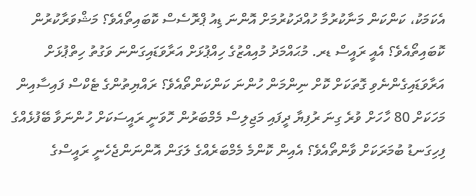އެކަމަކު، ކަންކަން މަނާކުރުމާ ހުއްދަކުރުމަށް އޮންނަ ޑިއު ޕްރޮސެސް ކޮބައިތޯއެވެ؟ މަޝްވަރާކުރުން ކޮބައިތޯއެވެ؟ އެއީ ރައީސް ޑރ. މުޙައްމަދު މުއިއްޒުގެ ހިއްޕުޅަށް އަރާވަޑައިގަންނަ ވަގުތު ހިތްޕުޅަށް އަރާވަޑައިގެންނެވި ގޮތަކަށް ކޮށް ނިންމަން ހުންނަ ކަންކަންތޯއެވެ؟ ރައްޔިތުންގެ ޓެކްސް ފައިސާއިން މަހަކަށް 80 ހާހަށް ވުރެ ގިނަ ރުފިޔާ ދީފައި މަޖިލިސް މެމްބަރުން ހޮވަނީ ރައީސަކަށް ހުންނަވާ ބޭފުޅެއްގެ ފިހިގަނޑު ބުމަރަކަށް ވާންތޯއެވެ؟ އެއިން ކޮންމެ މެމްބަރެއްގެ ލަގަން އޮންނަންޖެހެނީ ރައީސްގެ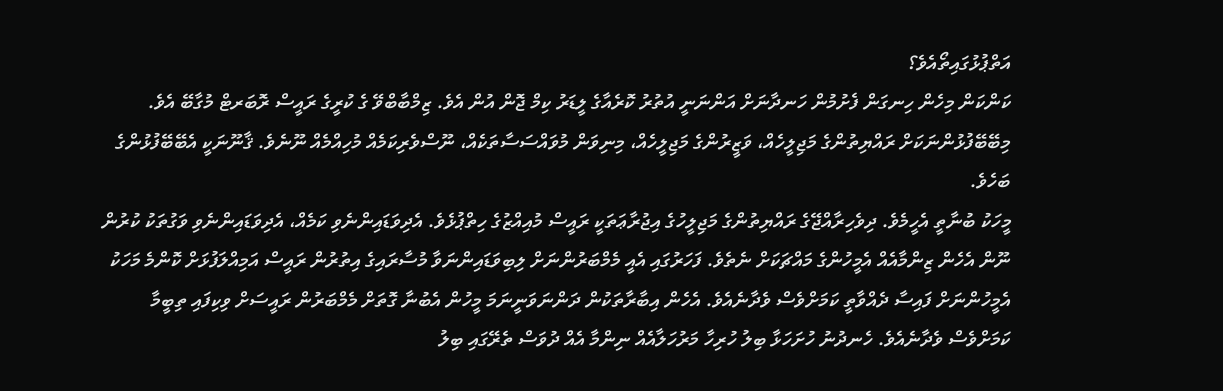އަތްޕުޅުގައިތޯއެވެ؟
ކަންކަން މިހެން ހިނގަން ފެށުމުން ހަނދާނަށް އަންނަނީ އުތުރު ކޮރެއާގެ ލީޑަރު ކިމް ޖޮން އުން އެވެ. ޒިމްބާބްވޭ ގެ ކުރީގެ ރައީސް ރޮބަރޓް މުގާބޭ އެވެ. މިބޭބޭފުޅުންނަކަށް ރައްޔިތުންގެ މަޖިލީހެއް، ވަޒީރުންގެ މަޖިލީހެއް، މިނިވަން މުވައްސަސާތަކެއް، ނޫސްވެރިކަމެއް މުހިއްމެއް ނޫނެވެ. ޤާނޫނަކީ އެބޭބޭފުޅުންގެ ބަހެވެ.
މީހަކު ބުނާތީ އެހީމެވެ. ދިވެހިރާއްޖޭގެ ރައްޔިތުންގެ މަޖިލީހުގެ އިޖުރާޢަތަކީ ރައީސް މުއިއްޒުގެ ހިތްޕުޅެވެ. އެދިވަޑައިންނެވި ކަމެއް، އެދިވަޑައިންނެވި ވަގުތަކު ކުރުން ނޫން އެހެން ޒިންމާއެއް އެމީހުންގެ މައްޗަކަށް ނެތެވެ. ފަހަރުގައި އެއީ މެމްބަރުންނަށް ލިބިވަޑައިންނަވާ މުސާރައިގެ އިތުރުން ރައީސް އަމިއްލަފުޅަށް ކޮންމެ މަހަކު އެމީހުންނަށް ފައިސާ ދެއްވާތީ ކަމަށްވެސް ވެދާނެއެވެ. އެހެން އިބާރާތަކުން ދަންނަވަނީނަމަ މީހުން އެބުނާ ގޮތަށް މެމްބަރުން ރައީސަށް ވިކިފައި ތިބީމާ ކަމަށްވެސް ވެދާނެއެވެ. ހެނދުނު ހުށަހަޅާ ބިލު ހުރިހާ މަރުހަލާއެއް ނިންމާ އެއް ދުވަސް ތެރޭގައި ބިލު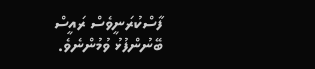ފާސްކުރަނީވެސް ރައީސް ބޭނުންފުޅު ވުމުންނެވެ.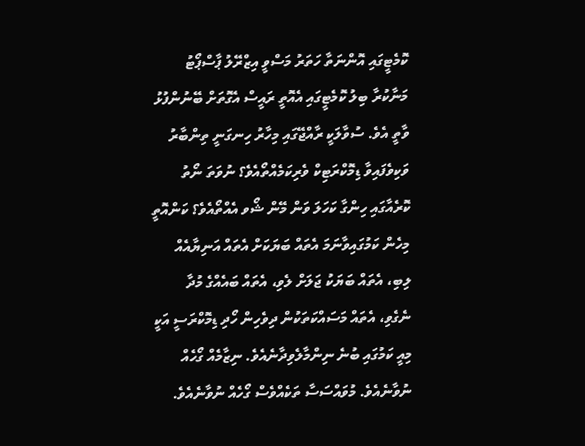ކޮމެޓީގައި އޮންނަތާ ހަތަރު މަސްވީ އިޒްރޭލު ޕާސްޕޯޓު މަނާކުރާ ބިލު ކޮމެޓީގައި އެއޮތީ ރައީސް އެގޮތަށް ބޭނުންފުޅު ވާތީ އެވެ. ސުވާލަކީ ރާއްޖޭގައި މިހާރު ހިނގަނީ ތިންބާރު ވަކިވެފައިވާ ޑިމޮކްރަޓިކް ވެރިކަމެއްތޯއެވެ؟ ނުވަތަ ނޯތު ކޮރެއާގައި ހިންގާ ކަހަލަ ވަން މޭން ޝޯވ އެއްތޯއެވެ؟ ކަންއޮތީ މިހެން ކަމުގައިވާނަމަ އެތައް ބަޔަކަށް އެތައް އަނިޔާއެއް ލިބި، އެތައް ބަޔަކު ޖަލަށް ލެވި، އެތައް ބައެއްގެ މުދާ ނެގެވި، އެތައް މަސައްކަތަކުން ދިވެހިން ހޯދި ޑިމޮކްރަސީ އަކީ މިއީ ކަމުގައި ބުނެ ނިންމާލެވިދާނެއެވެ. ނިޒާމެއް ގޯހެއް ނުވާނެއެވެ. މުވައްސަސާ ތަކެއްވެސް ގޯހެއް ނުވާނެއެވެ.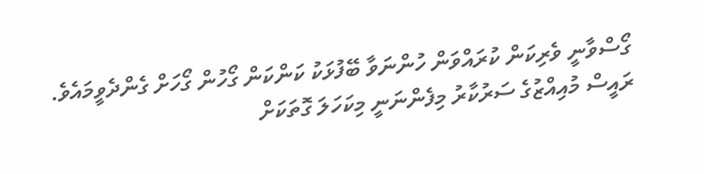ގޯސްވާނީ ވެރިކަން ކުރައްވަން ހުންނަވާ ބޭފުޅަކު ކަންކަން ގޯހުން ގޯހަށް ގެންދެވީމައެވެ. ރައީސް މުއިއްޒުގެ ސަރުކާރު މިފެންނަނީ މިކަހަލަ ގޮތަކަށް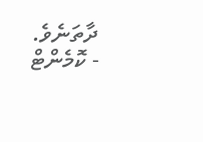ދާތަނެވެ.
- ކޮމެންޓް